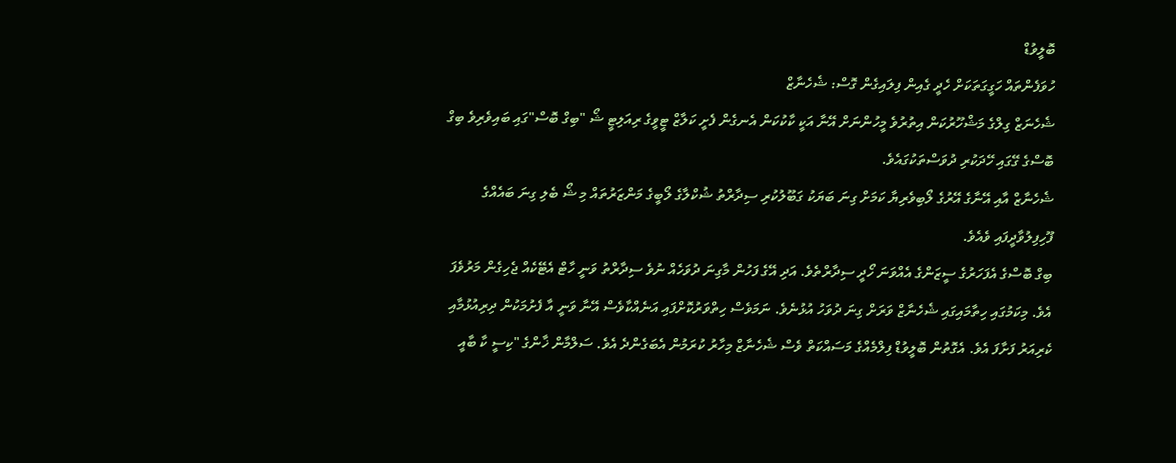ބޮލީވުޑް
ހުވަފެންތައް ހަގީގަތަކަށް ހެދީ ގެއިން ފިލައިގެން ގޮސް: ޝެހެނާޒް
ޝެހެނަޒް ގިލްގެ މަޝްހޫރުކަން އިތުރުވެ މީހުންނަށް އޭނާ އަކީ ކާކުކަން އެނގެން ފެށީ ކަލާޒް ޓީވީގެ ރިއަލިޓީ ޝޯ "ބިގް ބޮސް"ގައި ބައިވެރިވެ ބިގް ބޮސްގެ ގޭގައި ހޭދަކުރި ދުވަސްތަކުގައެވެ.
ޝެހެނާޒް އާއި އޭނާގެ އޭރުގެ ލޯބިވެރިޔާ ކަމަށް ގިނަ ބަޔަކު ގަބޫލުކުރި ސިދާރްތު ޝުކްލާގެ ލޯބީގެ މަންޒަރުތައް މި ޝޯ ބެލި ގިނަ ބައެއްގެ ފޫހިފިލުވާދީފައި ވެއެވެ.
ބިގް ބޮސްގެ އެފަހަރުގެ ސީޒަންގެ އެއްވަނަ ހޯދީ ސިދާރްތެވެ. އަދި އޭގެ ފަހުން މާގިނަ ދުވަހެއް ނުވެ ސިދާރްތު ވަނީ ހާޓް އެޓޭކެއް ޖެހިގެން މަރުވެފަ އެވެ. މިކަމުގައި ހިތާމައިގައި ޝެހެނާޒް ވަރަށް ގިނަ ދުވަހު އުޅުނެވެ. ނަމަވެސް ހިތްވަރުކޮށްފައި އަނެއްކާވެސް އޭނާ ވަނީ އާ ފެށުމަކުން ދިރިއުޅުމާއި ކެރިއަރު ފަށާފަ އެވެ. އެގޮތުން ބޮލީވުޑް ފިލްމެއްގެ މަސައްކަތް ވެސް ޝެހެނާޒް މިހާރު ކުރަމުން އެބަގެންދެ އެވެ. ސަލްމާން ޚާންގެ "ކިސީ ކާ ބާއީ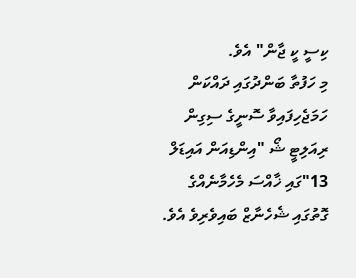ކިސީ ކީ ޖާން" އެވެ.
މި ހަފުތާ ބަންދުގައި ދައްކަން ހަމަޖެހިފައިވާ ސޮނީގެ ސިގިން ރިއަލިޓީ ޝޯ "އިންޑިއަން އައިޑަލް 13"ގައި ޚާއްސަ މެހެމާނެއްގެ ގޮތުގައި ޝެހެނާޒް ބައިވެރިވެ އެވެ.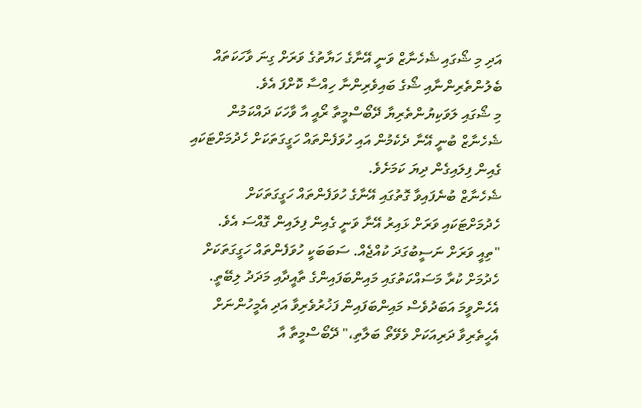އަދި މި ޝޯގައި ޝެހެނާޒް ވަނީ އޭނާގެ ހަޔާތުގެ ވަރަށް ގިނަ ވާހަކަތައް ބެލުންތެރިންނާއި ޝޯގެ ބައިވެރިންނާ ހިއްސާ ކޮށްފަ އެވެ.
މި ޝޯގައި ލަވަކިޔުންތެރިޔާ ދޭބޯސްމީތާ ރޯއީ އާ ވާހަކަ ދައްކަމުން ޝެހެނާޒް ބުނީ އޭނާ ދެކެމުން އައި ހުވަފެންތައް ހަގީގަތަކަށް ހެދުމަށްޓަކައި ގެއިން ފިލައިގެން ދިޔަ ކަމަށެވެ.
ޝެހެނާޒް ބުނެފައިވާ ގޮތުގައި އޭނާގެ ހުވަފެންތައް ހަގީގަތަކަށް ހެދުމަށްޓަކައި ވަރަށް ޅައިރު އޭނާ ވަނީ ގެއިން ފިލައިން ގޮއްސަ އެވެ.
"ތިއީ ވަރަށް ނަސީބުގަދަ ކުއްޖެއް. ސަބަބަކީ ހުވަފެންތައް ހަގީގަތަކަށް ހެދުމަށް ކުރާ މަސައްކަތުގައި މައިންބަފައިންގެ ތާއީދާއި މަދަދު ލިބޭތީ. އެހެންވީމަ އަބަދުވެސް މައިންބަފައިން ފަޚުރުވެރިވާ އަދި އެމީހުންނަށް އެހީތެރިވާ ދަރިއަކަށް ވެވޭތޯ ބަލާތި،" ދޭބޯސްމީތާ އާ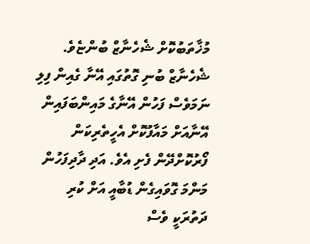މުޚާތަބުކޮށް ޝެހެނާޒް ބުންޏެވެ.
ޝެހެނާޒް ބުނި ގޮތުގައި އޭނާ ގެއިން ފިލި ނަމަވެސް ފަހުން އޭނާގެ މައިންބަފައިން އޭނާއަށް މައާފުކޮށް އެހީތެރިކަން ފޯރުކޮށްދޭން ފެށި އެވެ. އަދި ދާދިފަހުން މަންމަ ގޮވައިގެން ޑުބާއީ އަށް ކުރި ދަތުރަކީ ވެސް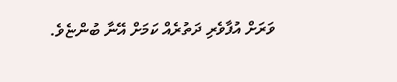ވަރަށް އުފާވެރި ދަތުރެއް ކަމަށް އޭނާ ބުންޏެވެ.